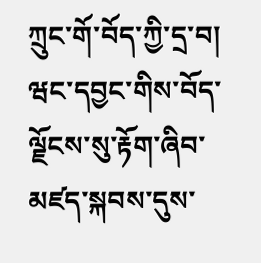ཀྲུང་གོ་བོད་ཀྱི་དྲ་བ།
ཝང་དབྱང་གིས་བོད་ལྗོངས་སུ་རྟོག་ཞིབ་མཛད་སྐབས་དུས་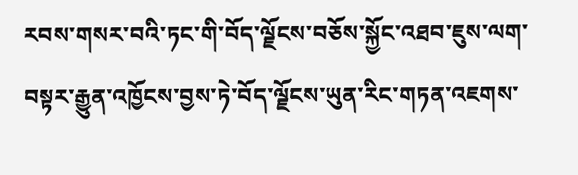རབས་གསར་བའི་ཏང་གི་བོད་ལྗོངས་བཅོས་སྐྱོང་འཐབ་ཇུས་ལག་བསྟར་རྒྱུན་འཁྱོངས་བྱས་ཏེ་བོད་ལྗོངས་ཡུན་རིང་གཏན་འཇགས་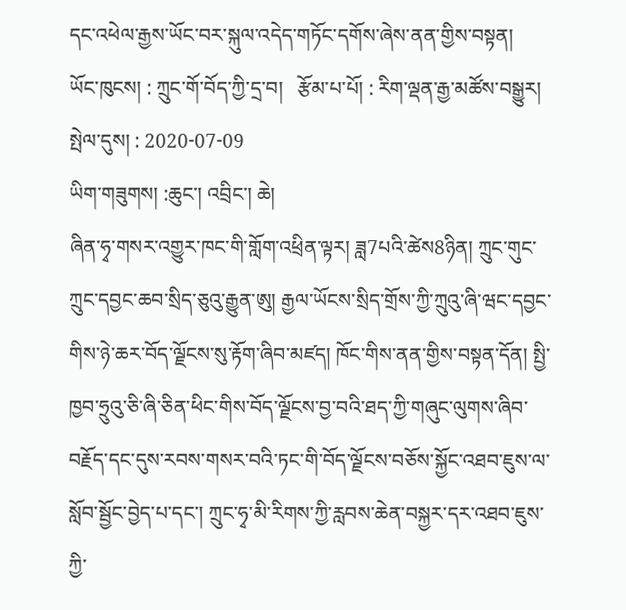དང་འཕེལ་རྒྱས་ཡོང་བར་སྐུལ་འདེད་གཏོང་དགོས་ཞེས་ནན་གྱིས་བསྟན།
ཡོང་ཁུངས། : ཀྲུང་གོ་བོད་ཀྱི་དྲ་བ།   རྩོམ་པ་པོ། : རིག་ལྡན་རྒྱ་མཚོས་བསྒྱུར།   སྤེལ་དུས། : 2020-07-09
ཡིག་གཟུགས། :ཆུང་། འབྲིང་། ཆེ།
ཞིན་ཧྭ་གསར་འགྱུར་ཁང་གི་གློག་འཕྲིན་ལྟར། ཟླ7པའི་ཚེས8ཉིན། ཀྲུང་གུང་ཀྲུང་དབྱང་ཆབ་སྲིད་ཅུའུ་རྒྱུན་ཨུ། རྒྱལ་ཡོངས་སྲིད་གྲོས་ཀྱི་ཀྲུའུ་ཞི་ཝང་དབྱང་གིས་ཉེ་ཆར་བོད་ལྗོངས་སུ་རྟོག་ཞིབ་མཛད། ཁོང་གིས་ནན་གྱིས་བསྟན་དོན། སྤྱི་ཁྱབ་ཧྲུའུ་ཅི་ཞི་ཅིན་ཕིང་གིས་བོད་ལྗོངས་བྱ་བའི་ཐད་ཀྱི་གཞུང་ལུགས་ཞིབ་བརྗོད་དང་དུས་རབས་གསར་བའི་ཏང་གི་བོད་ལྗོངས་བཅོས་སྐྱོང་འཐབ་ཇུས་ལ་སློབ་སྦྱོང་བྱེད་པ་དང་། ཀྲུང་ཧྭ་མི་རིགས་ཀྱི་རླབས་ཆེན་བསྐྱར་དར་འཐབ་ཇུས་ཀྱི་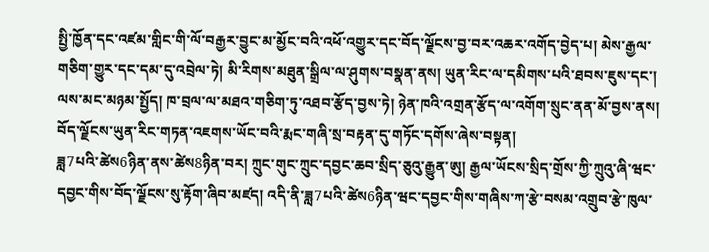སྤྱི་ཁྱོན་དང་འཛམ་གླིང་གི་ལོ་བརྒྱར་བྱུང་མ་མྱོང་བའི་འཕོ་འགྱུར་དང་བོད་ལྗོངས་བྱ་བར་འཆར་འགོད་བྱེད་པ། མེས་རྒྱལ་གཅིག་གྱུར་དང་དམ་དུ་འབྲེལ་ཏེ། མི་རིགས་མཐུན་སྒྲིལ་ལ་ཤུགས་བསྣན་ནས། ཡུན་རིང་ལ་དམིགས་པའི་ཐབས་ཇུས་དང་། ལས་མང་མཉམ་སྤྱོད། ཁ་བྲལ་ལ་མཐའ་གཅིག་ཏུ་འཐབ་རྩོད་བྱས་ཏེ། ཉེན་ཁའི་འགྲན་རྩོད་ལ་འགོག་སྲུང་ནན་མོ་བྱས་ནས། བོད་ལྗོངས་ཡུན་རིང་གཏན་འཇགས་ཡོང་བའི་རྨང་གཞི་སྲ་བརྟན་དུ་གཏོང་དགོས་ཞེས་བསྟན།
ཟླ7པའི་ཚེས6ཉིན་ནས་ཚེས8ཉིན་བར། ཀྲུང་གུང་ཀྲུང་དབྱང་ཆབ་སྲིད་ཅུའུ་རྒྱུན་ཨུ། རྒྱལ་ཡོངས་སྲིད་གྲོས་ཀྱི་ཀྲུའུ་ཞི་ཝང་དབྱང་གིས་བོད་ལྗོངས་སུ་རྟོག་ཞིབ་མཛད། འདི་ནི་ཟླ7པའི་ཚེས6ཉིན་ཝང་དབྱང་གིས་གཞིས་ཀ་རྩེ་བསམ་འགྲུབ་རྩེ་ཁུལ་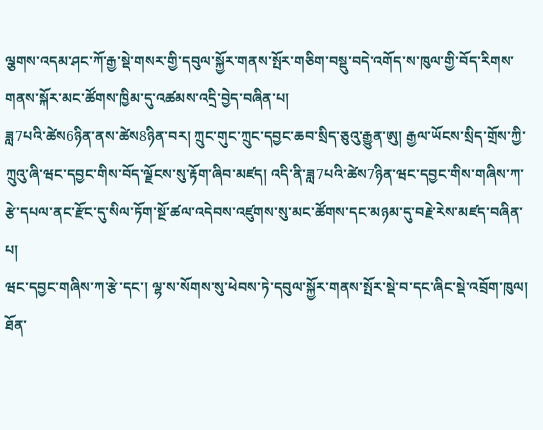ལྕགས་འདམ་ཤང་ཀོ་རྒྱ་སྡེ་གསར་གྱི་དབུལ་སྐྱོར་གནས་སྤོར་གཅིག་བསྡུ་བདེ་འགོད་ས་ཁུལ་གྱི་བོད་རིགས་གནས་སྐོར་མང་ཚོགས་ཁྱིམ་དུ་འཚམས་འདྲི་བྱེད་བཞིན་པ།
ཟླ7པའི་ཚེས6ཉིན་ནས་ཚེས8ཉིན་བར། ཀྲུང་གུང་ཀྲུང་དབྱང་ཆབ་སྲིད་ཅུའུ་རྒྱུན་ཨུ། རྒྱལ་ཡོངས་སྲིད་གྲོས་ཀྱི་ཀྲུའུ་ཞི་ཝང་དབྱང་གིས་བོད་ལྗོངས་སུ་རྟོག་ཞིབ་མཛད། འདི་ནི་ཟླ7པའི་ཚེས7ཉིན་ཝང་དབྱང་གིས་གཞིས་ཀ་རྩེ་དཔལ་ནང་རྫོང་དུ་སིལ་ཏོག་སྔོ་ཚལ་འདེབས་འཛུགས་སུ་མང་ཚོགས་དང་མཉམ་དུ་བརྗེ་རེས་མཛད་བཞིན་པ།
ཝང་དབྱང་གཞིས་ཀ་རྩེ་དང་། ལྷ་ས་སོགས་སུ་ཕེབས་ཏེ་དབུལ་སྐྱོར་གནས་སྤོར་སྡེ་བ་དང་ཞིང་སྡེ་འབྲོག་ཁུལ། ཐོན་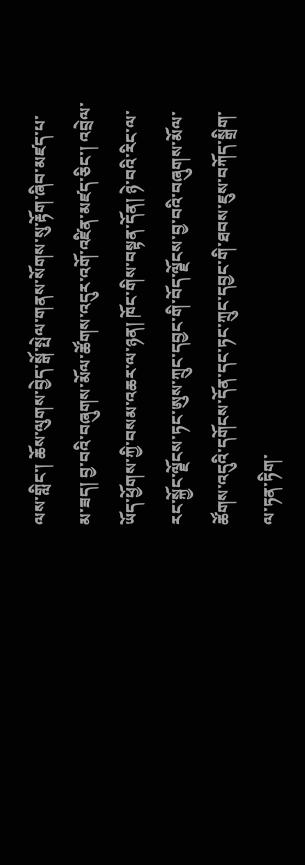ལས་གླིང་། ཆོས་ལུགས་བྱེད་སྒོ་སྤེལ་གནས་སོགས་སུ་རྟོག་ཞིབ་མཛད་པ་མ་ཟད། བྱ་བའི་བཞུགས་མོལ་ཚོགས་འདུར་འགོ་འཛིན་མཛད་ཅིང་། འབྲེལ་ཡོད་ཕྱོགས་ཀྱི་བསམ་འཆར་ལ་ཉན། ཁོང་གིས་བསྟན་དོན། ཉེ་བའི་རིང་ལ་རང་སྐྱོང་ལྗོངས་ཏང་ཨུས་ཀྲུང་དབྱང་གི་བོད་ལྗོངས་བྱ་བའི་བཞུགས་མོལ་ཚོགས་འདུའི་དགོངས་དོན་དང་ཏང་ཀྲུང་དབྱང་གི་ཐབས་ཇུས་བཀོད་སྒྲིག་ལ་ཏན་ཏིག་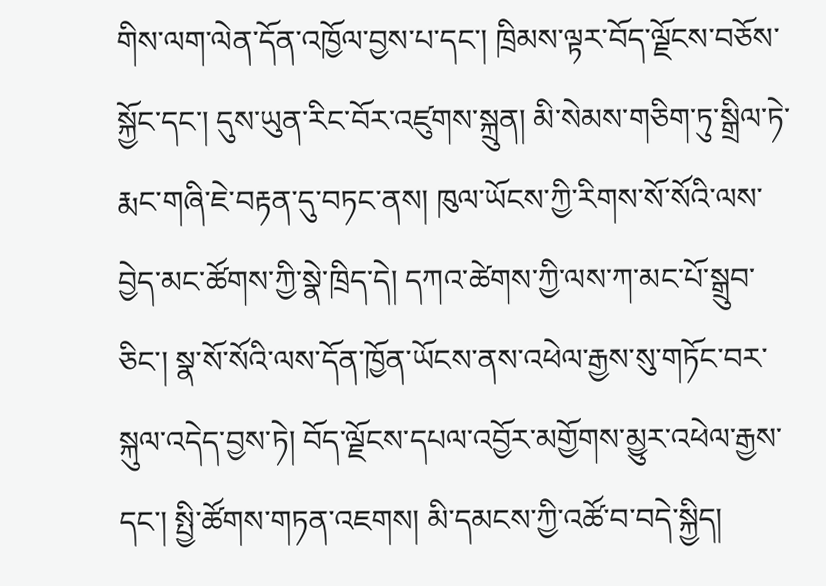གིས་ལག་ལེན་དོན་འཁྱོལ་བྱས་པ་དང་། ཁྲིམས་ལྟར་བོད་ལྗོངས་བཅོས་སྐྱོང་དང་། དུས་ཡུན་རིང་བོར་འཛུགས་སྐྲུན། མི་སེམས་གཅིག་ཏུ་སྒྲིལ་ཏེ་རྨང་གཞི་ཇེ་བརྟན་དུ་བཏང་ནས། ཁུལ་ཡོངས་ཀྱི་རིགས་སོ་སོའི་ལས་བྱེད་མང་ཚོགས་ཀྱི་སྣེ་ཁྲིད་དེ། དཀའ་ཚེགས་ཀྱི་ལས་ཀ་མང་པོ་སྒྲུབ་ཅིང་། སྣ་སོ་སོའི་ལས་དོན་ཁྱོན་ཡོངས་ནས་འཕེལ་རྒྱས་སུ་གཏོང་བར་སྐུལ་འདེད་བྱས་ཏེ། བོད་ལྗོངས་དཔལ་འབྱོར་མགྱོགས་མྱུར་འཕེལ་རྒྱས་དང་། སྤྱི་ཚོགས་གཏན་འཇགས། མི་དམངས་ཀྱི་འཚོ་བ་བདེ་སྐྱིད།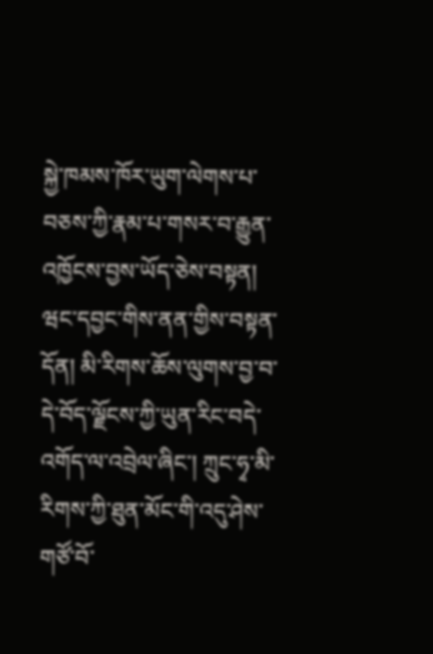སྐྱེ་ཁམས་ཁོར་ཡུག་ལེགས་པ་བཅས་ཀྱི་རྣམ་པ་གསར་བ་རྒྱུན་འཁྱོངས་བྱས་ཡོད་ཅེས་བསྟན།
ཝང་དབྱང་གིས་ནན་གྱིས་བསྟན་དོན། མི་རིགས་ཆོས་ལུགས་བྱ་བ་དེ་བོད་ལྗོངས་ཀྱི་ཡུན་རིང་བདེ་འགོད་ལ་འབྲེལ་ཞིང་། ཀྲུང་ཧྭ་མི་རིགས་ཀྱི་ཐུན་མོང་གི་འདུ་ཤེས་གཙོ་བོ་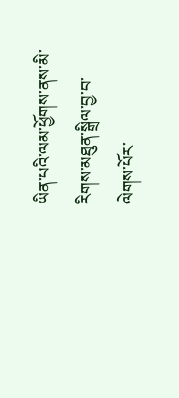ཡིན་པའི་ལམ་ཕྱོགས་ནས་མི་རིགས་མཐུན་སྒྲིལ་བྱ་བ་ལེགས་པོར་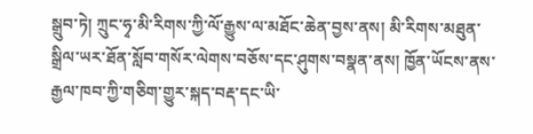སྒྲུབ་ཏེ། ཀྲུང་ཧྭ་མི་རིགས་ཀྱི་ལོ་རྒྱུས་ལ་མཐོང་ཆེན་བྱས་ནས། མི་རིགས་མཐུན་སྒྲིལ་ཡར་ཐོན་སློབ་གསོར་ལེགས་བཅོས་དང་ཤུགས་བསྣན་ནས། ཁྱོན་ཡོངས་ནས་རྒྱལ་ཁབ་ཀྱི་གཅིག་གྱུར་སྐད་བརྡ་དང་ཡི་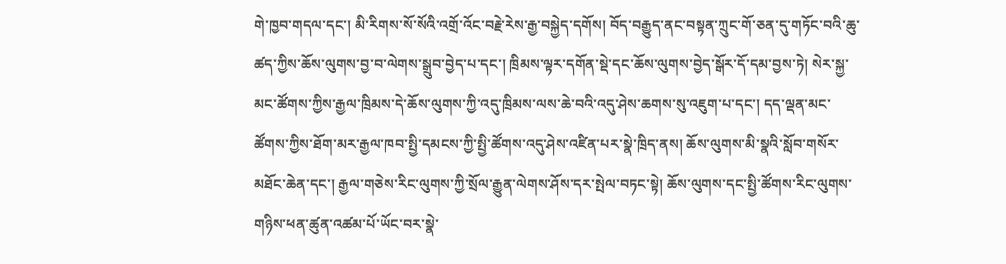གེ་ཁྱབ་གདལ་དང་། མི་རིགས་སོ་སོའི་འགྲོ་འོང་བརྗེ་རེས་རྒྱ་བསྐྱེད་དགོས། བོད་བརྒྱུད་ནང་བསྟན་ཀྲུང་གོ་ཅན་དུ་གཏོང་བའི་ཆུ་ཚད་ཀྱིས་ཆོས་ལུགས་བྱ་བ་ལེགས་སྒྲུབ་བྱེད་པ་དང་། ཁྲིམས་ལྟར་དགོན་སྡེ་དང་ཆོས་ལུགས་བྱེད་སྒོར་དོ་དམ་བྱས་ཏེ། སེར་སྐྱ་མང་ཚོགས་ཀྱིས་རྒྱལ་ཁྲིམས་དེ་ཆོས་ལུགས་ཀྱི་འདུ་ཁྲིམས་ལས་ཆེ་བའི་འདུ་ཤེས་ཆགས་སུ་འཇུག་པ་དང་། དད་ལྡན་མང་ཚོགས་ཀྱིས་ཐོག་མར་རྒྱལ་ཁབ་སྤྱི་དམངས་ཀྱི་སྤྱི་ཚོགས་འདུ་ཤེས་འཛིན་པར་སྣེ་ཁྲིད་ནས། ཆོས་ལུགས་མི་སྣའི་སློབ་གསོར་མཐོང་ཆེན་དང་། རྒྱལ་གཅེས་རིང་ལུགས་ཀྱི་སྲོལ་རྒྱུན་ལེགས་ཤོས་དར་སྤེལ་བཏང་སྟེ། ཆོས་ལུགས་དང་སྤྱི་ཚོགས་རིང་ལུགས་གཉིས་ཕན་ཚུན་འཚམ་པོ་ཡོང་བར་སྣེ་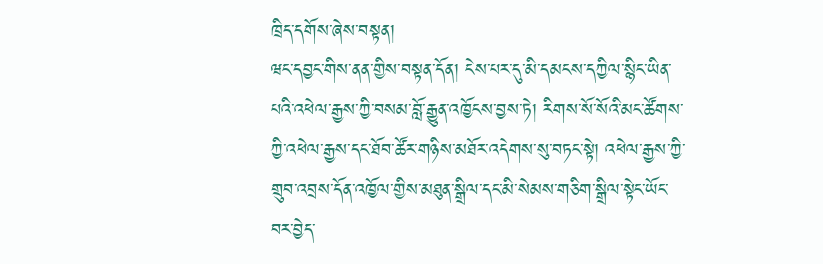ཁྲིད་དགོས་ཞེས་བསྟན།
ཝང་དབྱང་གིས་ནན་གྱིས་བསྟན་དོན། ངེས་པར་དུ་མི་དམངས་དཀྱིལ་སྙིང་ཡིན་པའི་འཕེལ་རྒྱས་ཀྱི་བསམ་བློ་རྒྱུན་འཁྱོངས་བྱས་ཏེ། རིགས་སོ་སོའི་མང་ཚོགས་ཀྱི་འཕེལ་རྒྱས་དང་ཐོབ་ཚོར་གཉིས་མཐོར་འདེགས་སུ་བཏང་སྟེ། འཕེལ་རྒྱས་ཀྱི་གྲུབ་འབྲས་དོན་འཁྱོལ་གྱིས་མཐུན་སྒྲིལ་དང་མི་སེམས་གཅིག་སྒྲིལ་སྟེང་ཡོང་བར་བྱེད་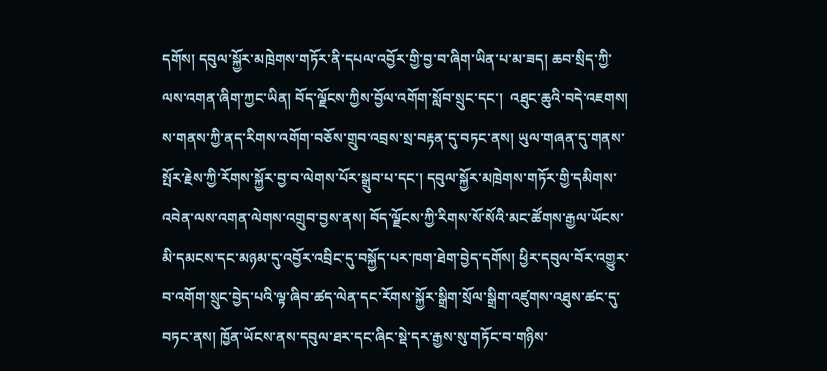དགོས། དབུལ་སྐྱོར་མཁྲེགས་གཏོར་ནི་དཔལ་འབྱོར་གྱི་བྱ་བ་ཞིག་ཡིན་པ་མ་ཟད། ཆབ་སྲིད་ཀྱི་ལས་འགན་ཞིག་ཀྱང་ཡིན། བོད་ལྗོངས་ཀྱིས་བྱོལ་འགོག་སློབ་སྲུང་དང་།  འཐུང་ཆུའི་བདེ་འཇགས། ས་གནས་ཀྱི་ནད་རིགས་འགོག་བཅོས་གྲུབ་འབྲས་སྲ་བརྟན་དུ་བཏང་ནས། ཡུལ་གཞན་དུ་གནས་སྤོར་རྗེས་ཀྱི་རོགས་སྐྱོར་བྱ་བ་ལེགས་པོར་སྒྲུབ་པ་དང་། དབུལ་སྐྱོར་མཁྲེགས་གཏོར་གྱི་དམིགས་འབེན་ལས་འགན་ལེགས་འགྲུབ་བྱས་ནས། བོད་ལྗོངས་ཀྱི་རིགས་སོ་སོའི་མང་ཚོགས་རྒྱལ་ཡོངས་མི་དམངས་དང་མཉམ་དུ་འབྱོར་འབྲིང་དུ་བསྐྱོད་པར་ཁག་ཐེག་བྱེད་དགོས། ཕྱིར་དབུལ་བོར་འགྱུར་བ་འགོག་སྲུང་བྱེད་པའི་ལྟ་ཞིབ་ཚད་ལེན་དང་རོགས་སྐྱོར་སྒྲིག་སྲོལ་སྒྲིག་འཛུགས་འཐུས་ཚང་དུ་བཏང་ནས། ཁྱོན་ཡོངས་ནས་དབུལ་ཐར་དང་ཞིང་སྡེ་དར་རྒྱས་སུ་གཏོང་བ་གཉིས་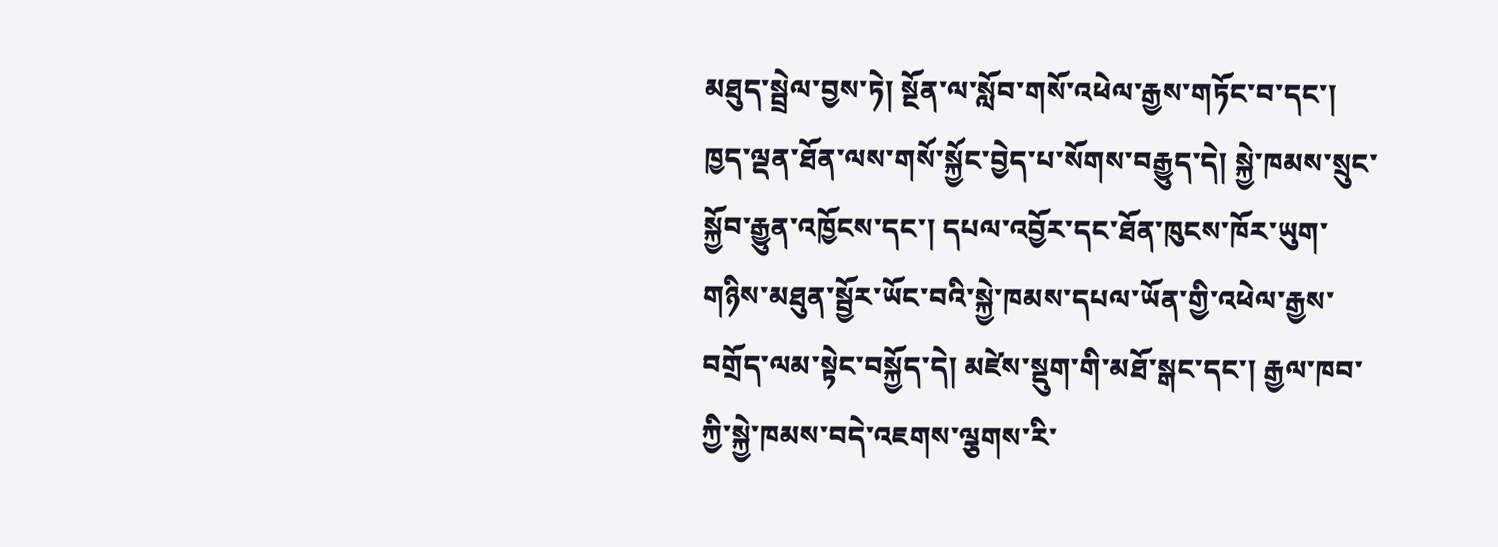མཐུད་སྦྲེལ་བྱས་ཏེ། སྔོན་ལ་སློབ་གསོ་འཕེལ་རྒྱས་གཏོང་བ་དང་། ཁྱད་ལྡན་ཐོན་ལས་གསོ་སྐྱོང་བྱེད་པ་སོགས་བརྒྱུད་དེ། སྐྱེ་ཁམས་སྲུང་སྐྱོབ་རྒྱུན་འཁྱོངས་དང་། དཔལ་འབྱོར་དང་ཐོན་ཁུངས་ཁོར་ཡུག་གཉིས་མཐུན་སྦྱོར་ཡོང་བའི་སྐྱེ་ཁམས་དཔལ་ཡོན་གྱི་འཕེལ་རྒྱས་བགྲོད་ལམ་སྟེང་བསྐྱོད་དེ། མཛེས་སྡུག་གི་མཐོ་སྒང་དང་། རྒྱལ་ཁབ་ཀྱི་སྐྱེ་ཁམས་བདེ་འཇགས་ལྕགས་རི་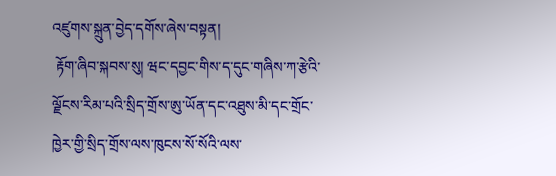འཛུགས་སྐྲུན་བྱེད་དགོས་ཞེས་བསྟན།
 རྟོག་ཞིབ་སྐབས་སུ། ཝང་དབྱང་གིས་ད་དུང་གཞིས་ཀ་རྩེའི་ལྗོངས་རིམ་པའི་སྲིད་གྲོས་ཨུ་ཡོན་དང་འཐུས་མི་དང་གྲོང་ཁྱེར་གྱི་སྲིད་གྲོས་ལས་ཁུངས་སོ་སོའི་ལས་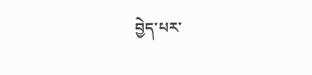བྱེད་པར་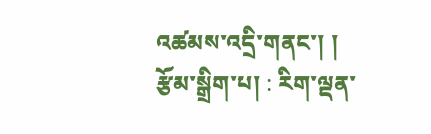འཚམས་འདྲི་གནང་། །
རྩོམ་སྒྲིག་པ། : རིག་ལྡན་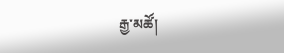རྒྱ་མཚོ།